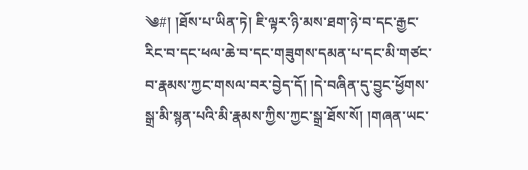༄#། །ཐོས་པ་ཡིན་ཏེ། ཇི་ལྟར་ཉི་མས་ཐག་ཉེ་བ་དང་རྒྱང་རིང་བ་དང་ཕལ་ཆེ་བ་དང་གཟུགས་དམན་པ་དང་མི་གཙང་བ་རྣམས་ཀྱང་གསལ་བར་བྱེད་དོ། །དེ་བཞིན་དུ་བྱུང་ཕྱོགས་སྒྲ་མི་སྙན་པའི་མི་རྣམས་ཀྱིས་ཀྱང་སྒྲ་ཐོས་སོ། །གཞན་ཡང་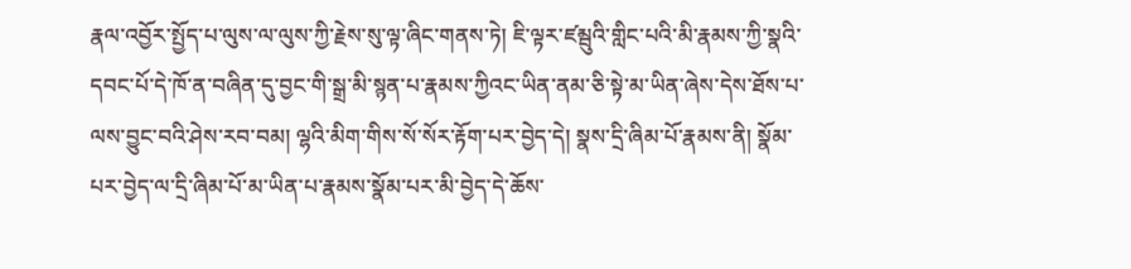རྣལ་འབྱོར་སྤྱོད་པ་ལུས་ལ་ལུས་ཀྱི་རྗེས་སུ་ལྟ་ཞིང་གནས་ཏེ། ཇི་ལྟར་ཛམྦུའི་གླིང་པའི་མི་རྣམས་ཀྱི་སྣའི་དབང་པོ་དེ་ཁོ་ན་བཞིན་དུ་བྱང་གི་སྒྲ་མི་སྙན་པ་རྣམས་ཀྱིའང་ཡིན་ནམ་ཅི་སྟེ་མ་ཡིན་ཞེས་དེས་ཐོས་པ་ལས་བྱུང་བའི་ཤེས་རབ་བམ། ལྷའི་མིག་གིས་སོ་སོར་རྟོག་པར་བྱེད་དེ། སྣས་དྲི་ཞིམ་པོ་རྣམས་ནི། སྣོམ་པར་བྱེད་ལ་དྲི་ཞིམ་པོ་མ་ཡིན་པ་རྣམས་སྣོམ་པར་མི་བྱེད་དེ་ཆོས་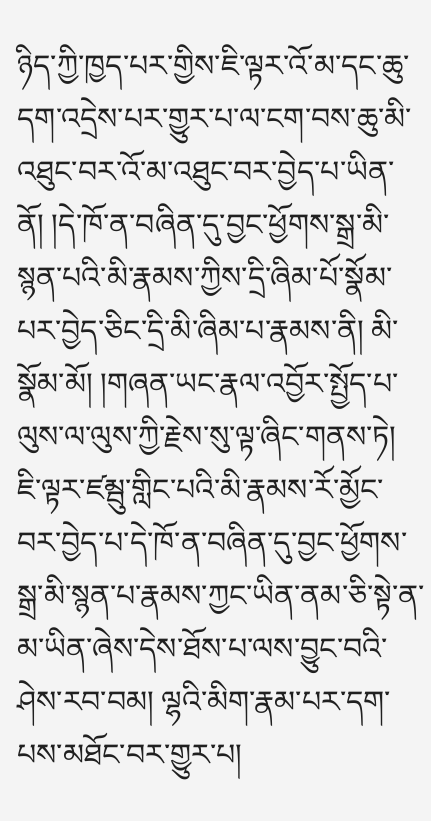ཉིད་ཀྱི་ཁྱད་པར་གྱིས་ཇི་ལྟར་འོ་མ་དང་ཆུ་དག་འདྲེས་པར་གྱུར་པ་ལ་ངག་བས་ཆུ་མི་འཐུང་བར་འོ་མ་འཐུང་བར་བྱེད་པ་ཡིན་ནོ། །དེ་ཁོ་ན་བཞིན་དུ་བྱང་ཕྱོགས་སྒྲ་མི་སྙན་པའི་མི་རྣམས་ཀྱིས་དྲི་ཞིམ་པོ་སྣོམ་པར་བྱེད་ཅིང་དྲི་མི་ཞིམ་པ་རྣམས་ནི། མི་སྣོམ་མོ། །གཞན་ཡང་རྣལ་འབྱོར་སྤྱོད་པ་ལུས་ལ་ལུས་ཀྱི་རྗེས་སུ་ལྟ་ཞིང་གནས་ཏེ། ཇི་ལྟར་ཛམྦུ་གླིང་པའི་མི་རྣམས་རོ་མྱོང་བར་བྱེད་པ་དེ་ཁོ་ན་བཞིན་དུ་བྱང་ཕྱོགས་སྒྲ་མི་སྙན་པ་རྣམས་ཀྱང་ཡིན་ནམ་ཅི་སྟེ་ན་མ་ཡིན་ཞེས་དེས་ཐོས་པ་ལས་བྱུང་བའི་ཤེས་རབ་བམ། ལྷའི་མིག་རྣམ་པར་དག་པས་མཐོང་བར་གྱུར་པ།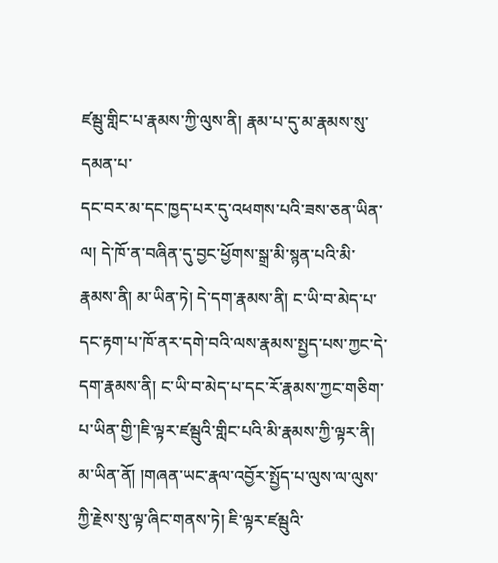ཛམྦུ་གླིང་པ་རྣམས་ཀྱི་ལུས་ནི། རྣམ་པ་དུ་མ་རྣམས་སུ་དམན་པ་
དང་བར་མ་དང་ཁྱད་པར་དུ་འཕགས་པའི་ཟས་ཅན་ཡིན་ལ། དེ་ཁོ་ན་བཞིན་དུ་བྱང་ཕྱོགས་སྒྲ་མི་སྙན་པའི་མི་རྣམས་ནི། མ་ཡིན་ཏེ། དེ་དག་རྣམས་ནི། ང་ཡི་བ་མེད་པ་དང་རྟག་པ་ཁོ་ནར་དགེ་བའི་ལས་རྣམས་སྤྱད་པས་ཀྱང་དེ་དག་རྣམས་ནི། ང་ཡི་བ་མེད་པ་དང་རོ་རྣམས་ཀྱང་གཅིག་པ་ཡིན་གྱི་།ཇི་ལྟར་ཛམྦུའི་གླིང་པའི་མི་རྣམས་ཀྱི་ལྟར་ནི། མ་ཡིན་ནོ། །གཞན་ཡང་རྣལ་འབྱོར་སྤྱོད་པ་ལུས་ལ་ལུས་ཀྱི་རྗེས་སུ་ལྟ་ཞིང་གནས་ཏེ། ཇི་ལྟར་ཛམྦུའི་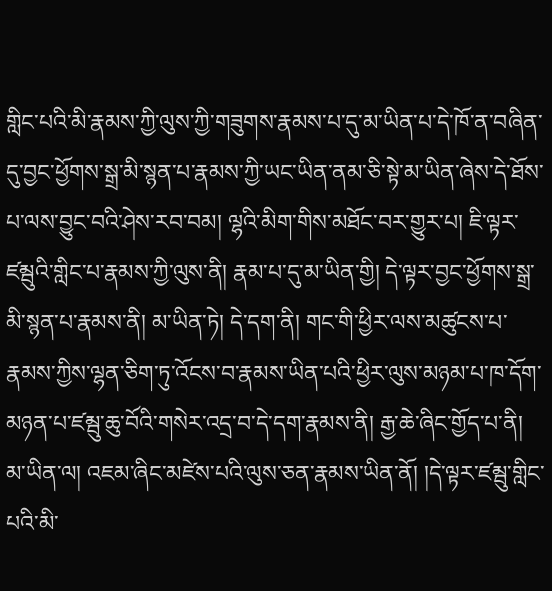གླིང་པའི་མི་རྣམས་ཀྱི་ལུས་ཀྱི་གཟུགས་རྣམས་པ་དུ་མ་ཡིན་པ་དེ་ཁོ་ན་བཞིན་དུ་བྱང་ཕྱོགས་སྒྲ་མི་སྙན་པ་རྣམས་ཀྱི་ཡང་ཡིན་ནམ་ཅི་སྟེ་མ་ཡིན་ཞེས་དེ་ཐོས་པ་ལས་བྱུང་བའི་ཤེས་རབ་བམ། ལྷའི་མིག་གིས་མཐོང་བར་གྱུར་པ། ཇི་ལྟར་ཛམྦུའི་གླིང་པ་རྣམས་ཀྱི་ལུས་ནི། རྣམ་པ་དུ་མ་ཡིན་གྱི། དེ་ལྟར་བྱང་ཕྱོགས་སྒྲ་མི་སྙན་པ་རྣམས་ནི། མ་ཡིན་ཏེ། དེ་དག་ནི། གང་གི་ཕྱིར་ལས་མཚུངས་པ་རྣམས་ཀྱིས་ལྷན་ཅིག་ཏུ་འོངས་བ་རྣམས་ཡིན་པའི་ཕྱིར་ལུས་མཉམ་པ་ཁ་དོག་མཉན་པ་ཛམྦུ་ཆུ་བོའི་གསེར་འདྲ་བ་དེ་དག་རྣམས་ནི། རྒྱ་ཆེ་ཞིང་གྱོད་པ་ནི། མ་ཡིན་ལ། འཇམ་ཞིང་མཛེས་པའི་ལུས་ཅན་རྣམས་ཡིན་ནོ། །དེ་ལྟར་ཛམྦུ་གླིང་པའི་མི་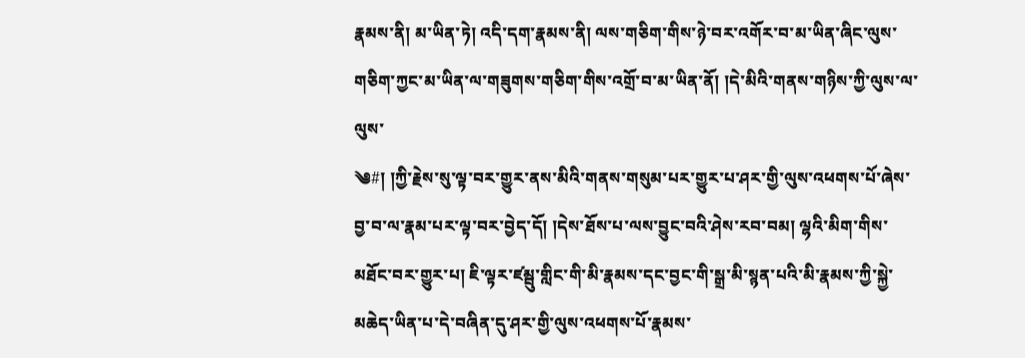རྣམས་ནི། མ་ཡིན་ཏེ། འདི་དག་རྣམས་ནི། ལས་གཅིག་གིས་ཉེ་བར་འགོར་བ་མ་ཡིན་ཞིང་ལུས་གཅིག་ཀྱང་མ་ཡིན་ལ་གཟུགས་གཅིག་གིས་འགྲོ་བ་མ་ཡིན་ནོ། །དེ་མིའི་གནས་གཉིས་ཀྱི་ལུས་ལ་ལུས་
༄#། །ཀྱི་རྗེས་སུ་ལྟ་བར་གྱུར་ནས་མིའི་གནས་གསུམ་པར་གྱུར་པ་ཤར་གྱི་ལུས་འཕགས་པོ་ཞེས་བྱ་བ་ལ་རྣམ་པར་ལྟ་བར་བྱེད་དོ། །དེས་ཐོས་པ་ལས་བྱུང་བའི་ཤེས་རབ་བམ། ལྷའི་མིག་གིས་མཐོང་བར་གྱུར་པ། ཇི་ལྟར་ཛམྦུ་གླིང་གི་མི་རྣམས་དང་བྱང་གི་སྒྲ་མི་སྙན་པའི་མི་རྣམས་ཀྱི་སྐྱེ་མཆེད་ཡིན་པ་དེ་བཞིན་དུ་ཤར་གྱི་ལུས་འཕགས་པོ་རྣམས་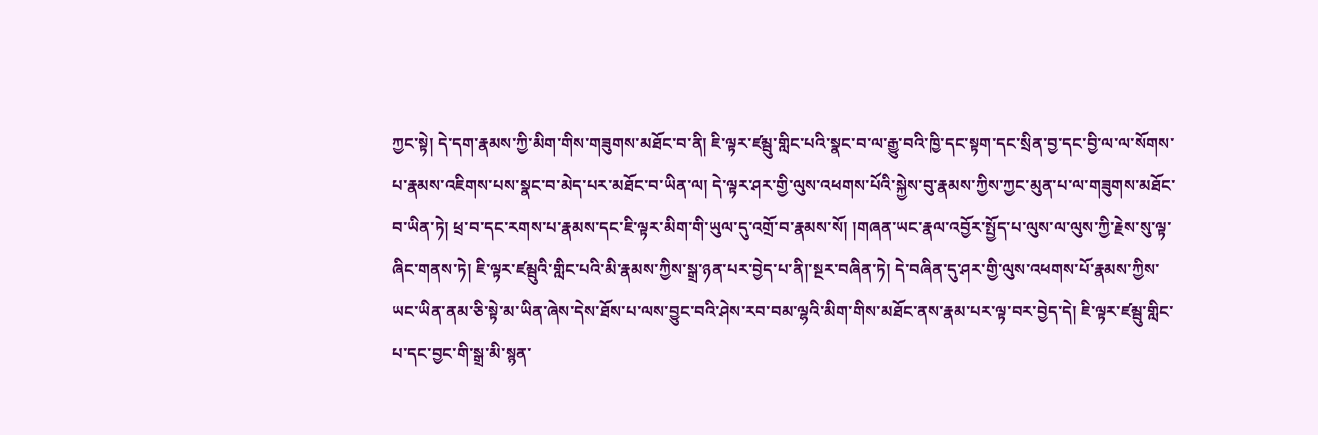ཀྱང་སྟེ། དེ་དག་རྣམས་ཀྱི་མིག་གིས་གཟུགས་མཐོང་བ་ནི། ཇི་ལྟར་ཛམྦུ་གླིང་པའི་སྣང་བ་ལ་རྒྱུ་བའི་ཁྱི་དང་སྟག་དང་སྲིན་བྱ་དང་བྱི་ལ་ལ་སོགས་པ་རྣམས་འཇིགས་པས་སྣང་བ་མེད་པར་མཐོང་བ་ཡིན་ལ། དེ་ལྟར་ཤར་གྱི་ལུས་འཕགས་པོའི་སྐྱེས་བུ་རྣམས་ཀྱིས་ཀྱང་མུན་པ་ལ་གཟུགས་མཐོང་བ་ཡིན་ཏེ། ཕྲ་བ་དང་རགས་པ་རྣམས་དང་ཇི་ལྟར་མིག་གི་ཡུལ་དུ་འགྲོ་བ་རྣམས་སོ། །གཞན་ཡང་རྣལ་འབྱོར་སྤྱོད་པ་ལུས་ལ་ལུས་ཀྱི་རྗེས་སུ་ལྟ་ཞིང་གནས་ཏེ། ཇི་ལྟར་ཛམྦུའི་གླིང་པའི་མི་རྣམས་ཀྱིས་སྒྲ་ཉན་པར་བྱེད་པ་ནི།་སྔར་བཞིན་ཏེ། དེ་བཞིན་དུ་ཤར་གྱི་ལུས་འཕགས་པོ་རྣམས་ཀྱིས་ཡང་ཡིན་ནམ་ཅི་སྟེ་མ་ཡིན་ཞེས་དེས་ཐོས་པ་ལས་བྱུང་བའི་ཤེས་རབ་བམ་ལྷའི་མིག་གིས་མཐོང་ནས་རྣམ་པར་ལྟ་བར་བྱེད་དེ། ཇི་ལྟར་ཛམྦུ་གླིང་པ་དང་བྱང་གི་སྒྲ་མི་སྙན་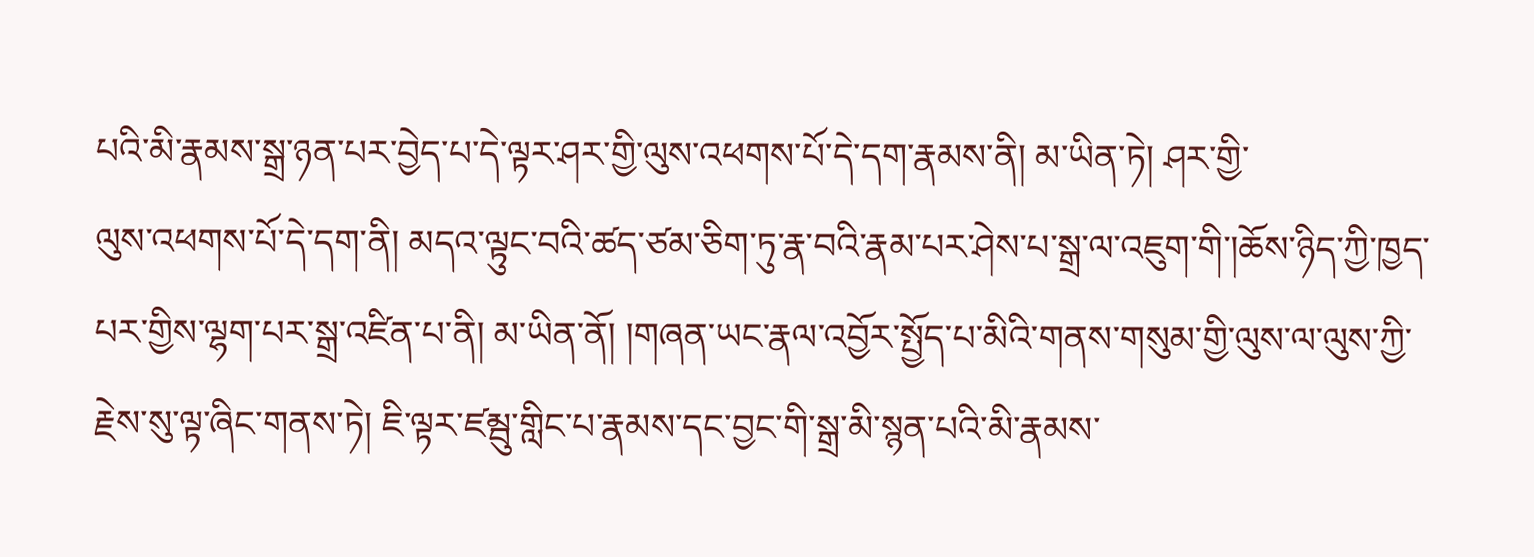པའི་མི་རྣམས་སྒྲ་ཉན་པར་བྱེད་པ་དེ་ལྟར་ཤར་གྱི་ལུས་འཕགས་པོ་དེ་དག་རྣམས་ནི། མ་ཡིན་ཏེ། ཤར་གྱི་
ལུས་འཕགས་པོ་དེ་དག་ནི། མདའ་ལྟུང་བའི་ཚད་ཙམ་ཅིག་ཏུ་རྣ་བའི་རྣམ་པར་ཤེས་པ་སྒྲ་ལ་འཇུག་གི་།ཆོས་ཉིད་ཀྱི་ཁྱད་པར་གྱིས་ལྷག་པར་སྒྲ་འཛིན་པ་ནི། མ་ཡིན་ནོ། །གཞན་ཡང་རྣལ་འབྱོར་སྤྱོད་པ་མིའི་གནས་གསུམ་གྱི་ལུས་ལ་ལུས་ཀྱི་རྗེས་སུ་ལྟ་ཞིང་གནས་ཏེ། ཇི་ལྟར་ཛམྦུ་གླིང་པ་རྣམས་དང་བྱང་གི་སྒྲ་མི་སྙན་པའི་མི་རྣམས་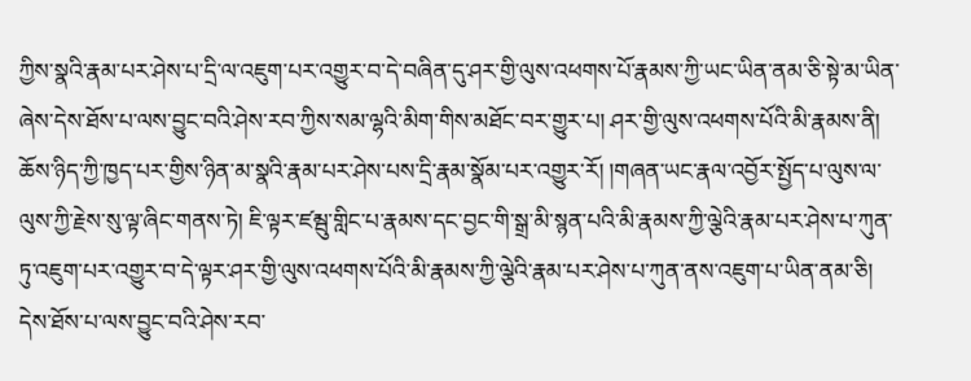ཀྱིས་སྣའི་རྣམ་པར་ཤེས་པ་དྲི་ལ་འཇུག་པར་འགྱུར་བ་དེ་བཞིན་དུ་ཤར་གྱི་ལུས་འཕགས་པོ་རྣམས་ཀྱི་ཡང་ཡིན་ནམ་ཅི་སྟེ་མ་ཡིན་ཞེས་དེས་ཐོས་པ་ལས་བྱུང་བའི་ཤེས་རབ་ཀྱིས་སམ་ལྷའི་མིག་གིས་མཐོང་བར་གྱུར་པ། ཤར་གྱི་ལུས་འཕགས་པོའི་མི་རྣམས་ནི། ཆོས་ཉིད་ཀྱི་ཁྱད་པར་གྱིས་ཉིན་མ་སྣའི་རྣམ་པར་ཤེས་པས་དྲི་རྣམ་སྣོམ་པར་འགྱུར་རོ། །གཞན་ཡང་རྣལ་འབྱོར་སྤྱོད་པ་ལུས་ལ་ལུས་ཀྱི་རྗེས་སུ་ལྟ་ཞིང་གནས་ཏེ། ཇི་ལྟར་ཛམྦུ་གླིང་པ་རྣམས་དང་བྱང་གི་སྒྲ་མི་སྙན་པའི་མི་རྣམས་ཀྱི་ལྕེའི་རྣམ་པར་ཤེས་པ་ཀུན་ཏུ་འཇུག་པར་འགྱུར་བ་དེ་ལྟར་ཤར་གྱི་ལུས་འཕགས་པོའི་མི་རྣམས་ཀྱི་ལྕེའི་རྣམ་པར་ཤེས་པ་ཀུན་ནས་འཇུག་པ་ཡིན་ནམ་ཅི། དེས་ཐོས་པ་ལས་བྱུང་བའི་ཤེས་རབ་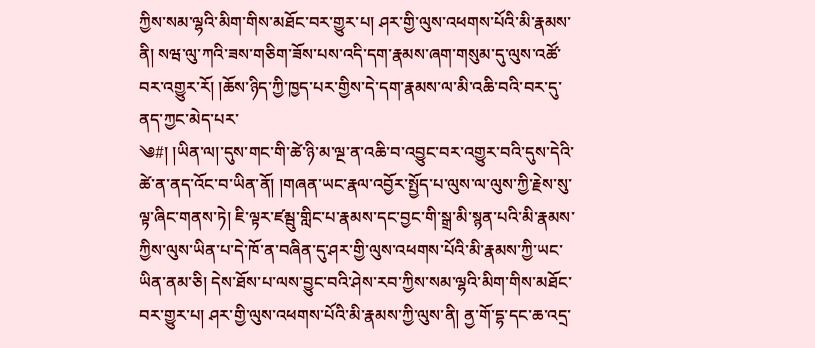ཀྱིས་སམ་ལྷའི་མིག་གིས་མཐོང་བར་གྱུར་པ། ཤར་གྱི་ལུས་འཕགས་པོའི་མི་རྣམས་ནི། སཝ་ལུ་ཀའི་ཟས་གཅིག་ཟོས་པས་འདི་དག་རྣམས་ཞག་གསུམ་དུ་ལུས་འཚོ་བར་འགྱུར་རོ། །ཆོས་ཉིད་ཀྱི་ཁྱད་པར་གྱིས་དེ་དག་རྣམས་ལ་མི་འཆི་བའི་བར་དུ་ནད་ཀྱང་མེད་པར་
༄#། །ཡིན་ལ།་དུས་གང་གི་ཚེ་ཉི་མ་ལྔ་ན་འཆི་བ་འབྱུང་བར་འགྱུར་བའི་དུས་དེའི་ཚེ་ན་ནད་འོང་བ་ཡིན་ནོ། །གཞན་ཡང་རྣལ་འབྱོར་སྤྱོད་པ་ལུས་ལ་ལུས་ཀྱི་རྗེས་སུ་ལྟ་ཞིང་གནས་ཏེ། ཇི་ལྟར་ཛམྦུ་གླིང་པ་རྣམས་དང་བྱང་གི་སྒྲ་མི་སྙན་པའི་མི་རྣམས་ཀྱིས་ལུས་ཡིན་པ་དེ་ཁོ་ན་བཞིན་དུ་ཤར་གྱི་ལུས་འཕགས་པོའི་མི་རྣམས་ཀྱི་ཡང་ཡིན་ནམ་ཅི། དེས་ཐོས་པ་ལས་བྱུང་བའི་ཤེས་རབ་ཀྱིས་སམ་ལྷའི་མིག་གིས་མཐོང་བར་གྱུར་པ། ཤར་གྱི་ལུས་འཕགས་པོའི་མི་རྣམས་ཀྱི་ལུས་ནི། ནྱ་གོ་དྷ་དང་ཆ་འདྲ་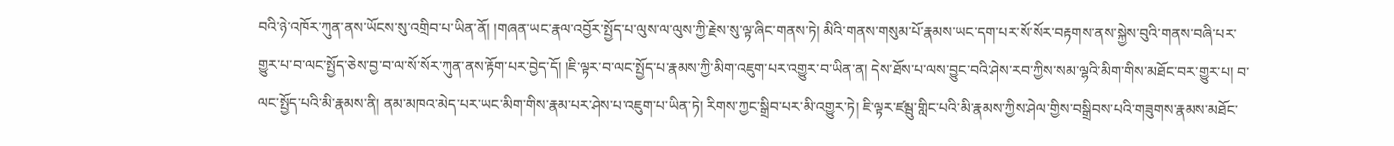བའི་ཉེ་འཁོར་ཀུན་ནས་ཡོངས་སུ་འགྲིབ་པ་ཡིན་ནོ། །གཞན་ཡང་རྣལ་འབྱོར་སྤྱོད་པ་ལུས་ལ་ལུས་ཀྱི་རྗེས་སུ་ལྟ་ཞིང་གནས་ཏེ། མིའི་གནས་གསུམ་པོ་རྣམས་ཡང་དག་པར་སོ་སོར་བརྟགས་ནས་སྐྱེས་བུའི་གནས་བཞི་པར་གྱུར་པ་བ་ལང་སྤྱོད་ཅེས་བྱ་བ་ལ་སོ་སོར་ཀུན་ནས་རྟོག་པར་བྱེད་དོ། །ཇི་ལྟར་བ་ལང་སྤྱོད་པ་རྣམས་ཀྱི་མིག་འཇུག་པར་འགྱུར་བ་ཡིན་ན། དེས་ཐོས་པ་ལས་བྱུང་བའི་ཤེས་རབ་ཀྱིས་སམ་ལྷའི་མིག་གིས་མཐོང་བར་གྱུར་པ། བ་ལང་སྤྱོད་པའི་མི་རྣམས་ནི། ནམ་མཁའ་མེད་པར་ཡང་མིག་གིས་རྣམ་པར་ཤེས་པ་འཇུག་པ་ཡིན་ཏེ། རིགས་ཀྱང་སྒྲིབ་པར་མི་འགྱུར་ཏེ། ཇི་ལྟར་ཛམྦུ་གླིང་པའི་མི་རྣམས་ཀྱིས་ཤེལ་གྱིས་བསྒྲིབས་པའི་གཟུགས་རྣམས་མཐོང་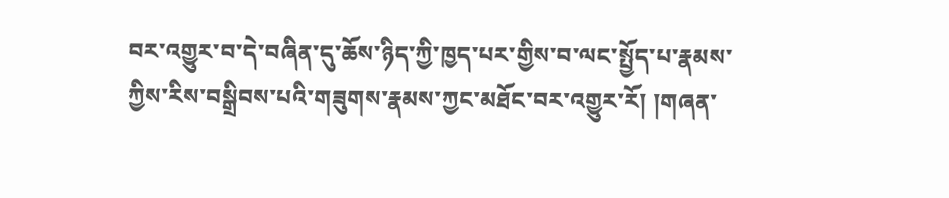བར་འགྱུར་བ་དེ་བཞིན་དུ་ཆོས་ཉིད་ཀྱི་ཁྱད་པར་གྱིས་བ་ལང་སྤྱོད་པ་རྣམས་
ཀྱིས་རིས་བསྒྲིབས་པའི་གཟུགས་རྣམས་ཀྱང་མཐོང་བར་འགྱུར་རོ། །གཞན་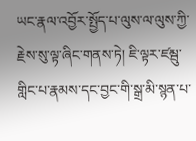ཡང་རྣལ་འབྱོར་སྤྱོད་པ་ལུས་ལ་ལུས་ཀྱི་རྗེས་སུ་ལྟ་ཞིང་གནས་ཏེ། ཇི་ལྟར་ཛམྦུ་གླིང་པ་རྣམས་དང་བྱང་གི་སྒྲ་མི་སྙན་པ་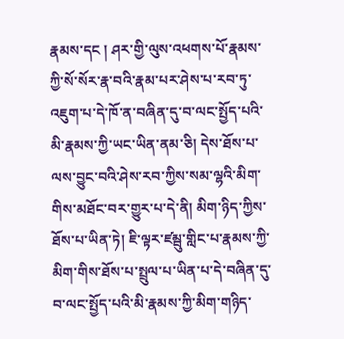རྣམས་དང ། ཤར་གྱི་ལུས་འཕགས་པོ་རྣམས་ཀྱི་སོ་སོར་རྣ་བའི་རྣམ་པར་ཤེས་པ་རབ་ཏུ་འཇུག་པ་དེ་ཁོ་ན་བཞིན་དུ་བ་ལང་སྤྱོད་པའི་མི་རྣམས་ཀྱི་ཡང་ཡིན་ནམ་ཅི། དེས་ཐོས་པ་ལས་བྱུང་བའི་ཤེས་རབ་ཀྱིས་སམ་ལྷའི་མིག་གིས་མཐོང་བར་གྱུར་པ་དེ་ནི། མིག་ཉིད་ཀྱིས་ཐོས་པ་ཡིན་ཏེ། ཇི་ལྟར་ཛམྦུ་གླིང་པ་རྣམས་ཀྱི་མིག་གིས་ཐོས་པ་སྤྲུལ་པ་ཡིན་པ་དེ་བཞིན་དུ་བ་ལང་སྤྱོད་པའི་མི་རྣམས་ཀྱི་མིག་གཉིད་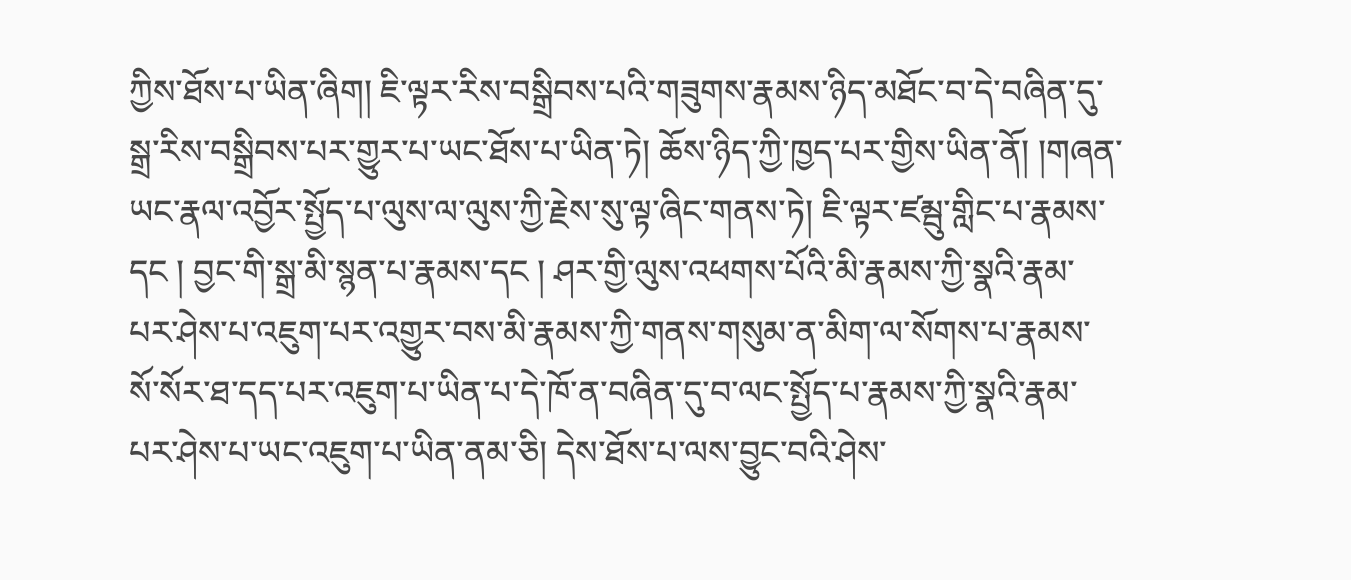ཀྱིས་ཐོས་པ་ཡིན་ཞིག། ཇི་ལྟར་རིས་བསྒྲིབས་པའི་གཟུགས་རྣམས་ཉིད་མཐོང་བ་དེ་བཞིན་དུ་སྒྲ་རིས་བསྒྲིབས་པར་གྱུར་པ་ཡང་ཐོས་པ་ཡིན་ཏེ། ཆོས་ཉིད་ཀྱི་ཁྱད་པར་གྱིས་ཡིན་ནོ། །གཞན་ཡང་རྣལ་འབྱོར་སྤྱོད་པ་ལུས་ལ་ལུས་ཀྱི་རྗེས་སུ་ལྟ་ཞིང་གནས་ཏེ། ཇི་ལྟར་ཛམྦུ་གླིང་པ་རྣམས་དང ། བྱང་གི་སྒྲ་མི་སྙན་པ་རྣམས་དང ། ཤར་གྱི་ལུས་འཕགས་པོའི་མི་རྣམས་ཀྱི་སྣའི་རྣམ་པར་ཤེས་པ་འཇུག་པར་འགྱུར་བས་མི་རྣམས་ཀྱི་གནས་གསུམ་ན་མིག་ལ་སོགས་པ་རྣམས་སོ་སོར་ཐ་དད་པར་འཇུག་པ་ཡིན་པ་དེ་ཁོ་ན་བཞིན་དུ་བ་ལང་སྤྱོད་པ་རྣམས་ཀྱི་སྣའི་རྣམ་པར་ཤེས་པ་ཡང་འཇུག་པ་ཡིན་ནམ་ཅི། དེས་ཐོས་པ་ལས་བྱུང་བའི་ཤེས་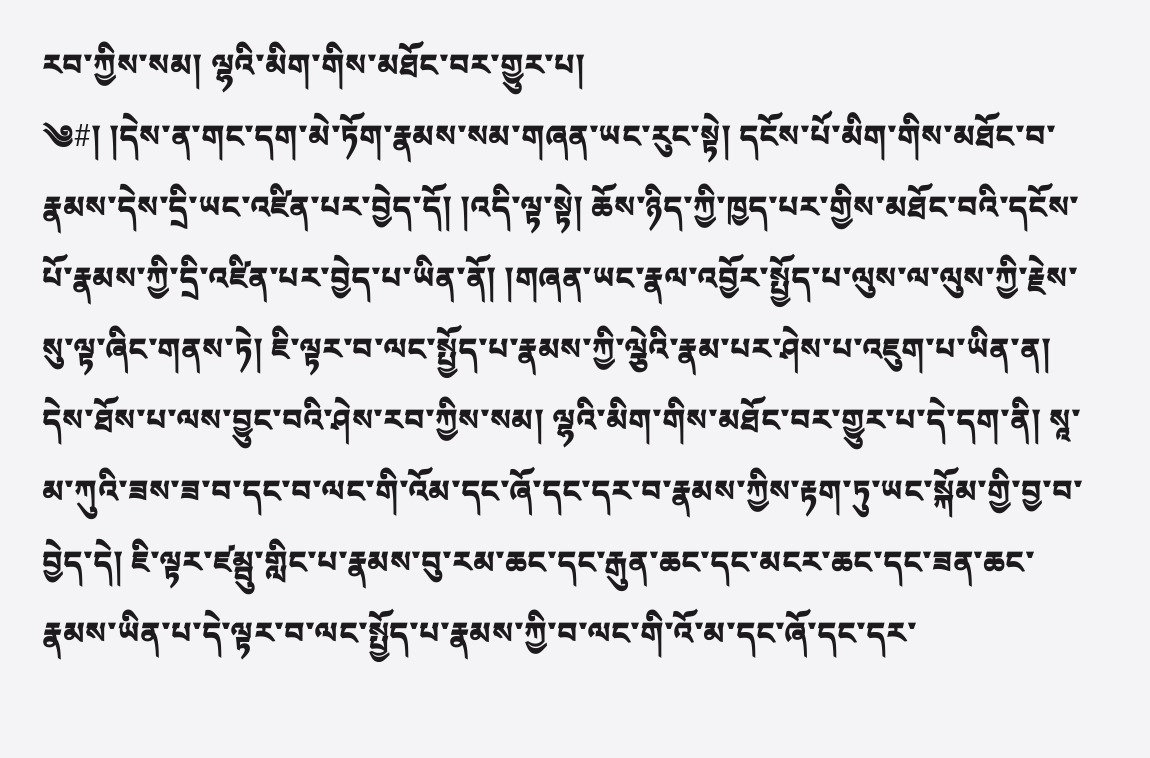རབ་ཀྱིས་སམ། ལྷའི་མིག་གིས་མཐོང་བར་གྱུར་པ།
༄#། །དེས་ན་གང་དག་མེ་ཏོག་རྣམས་སམ་གཞན་ཡང་རུང་སྟེ། དངོས་པོ་མིག་གིས་མཐོང་བ་རྣམས་དེས་དྲི་ཡང་འཛིན་པར་བྱེད་དོ། །འདི་ལྟ་སྟེ། ཆོས་ཉིད་ཀྱི་ཁྱད་པར་གྱིས་མཐོང་བའི་དངོས་པོ་རྣམས་ཀྱི་དྲི་འཛིན་པར་བྱེད་པ་ཡིན་ནོ། །གཞན་ཡང་རྣལ་འབྱོར་སྤྱོད་པ་ལུས་ལ་ལུས་ཀྱི་རྗེས་སུ་ལྟ་ཞིང་གནས་ཏེ། ཇི་ལྟར་བ་ལང་སྤྱོད་པ་རྣམས་ཀྱི་ལྕེའི་རྣམ་པར་ཤེས་པ་འཇུག་པ་ཡིན་ན། དེས་ཐོས་པ་ལས་བྱུང་བའི་ཤེས་རབ་ཀྱིས་སམ། ལྷའི་མིག་གིས་མཐོང་བར་གྱུར་པ་དེ་དག་ནི། སཱ་མ་ཀུའི་ཟས་ཟ་བ་དང་བ་ལང་གི་འོམ་དང་ཞོ་དང་དར་བ་རྣམས་ཀྱིས་རྟག་ཏུ་ཡང་སྐོམ་གྱི་བྱ་བ་བྱེད་དེ། ཇི་ལྟར་ཛམྦུ་གླིང་པ་རྣམས་བུ་རམ་ཆང་དང་རྒུན་ཆང་དང་མངར་ཆང་དང་ཟན་ཆང་རྣམས་ཡིན་པ་དེ་ལྟར་བ་ལང་སྤྱོད་པ་རྣམས་ཀྱི་བ་ལང་གི་འོ་མ་དང་ཞོ་དང་དར་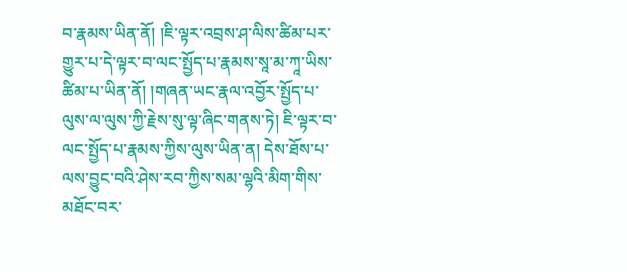བ་རྣམས་ཡིན་ནོ། །ཇི་ལྟར་འབྲས་ཤ་ལིས་ཚིམ་པར་གྱུར་པ་དེ་ལྟར་བ་ལང་སྤྱོད་པ་རྣམས་སཱ་མ་ཀཱ་ཡིས་ཚིམ་པ་ཡིན་ནོ། །གཞན་ཡང་རྣལ་འབྱོར་སྤྱོད་པ་ལུས་ལ་ལུས་ཀྱི་རྗེས་སུ་ལྟ་ཞིང་གནས་ཏེ། ཇི་ལྟར་བ་ལང་སྤྱོད་པ་རྣམས་ཀྱིས་ལུས་ཡིན་ན། དེས་ཐོས་པ་ལས་བྱུང་བའི་ཤེས་རབ་ཀྱིས་སམ་ལྷའི་མིག་གིས་མཐོང་བར་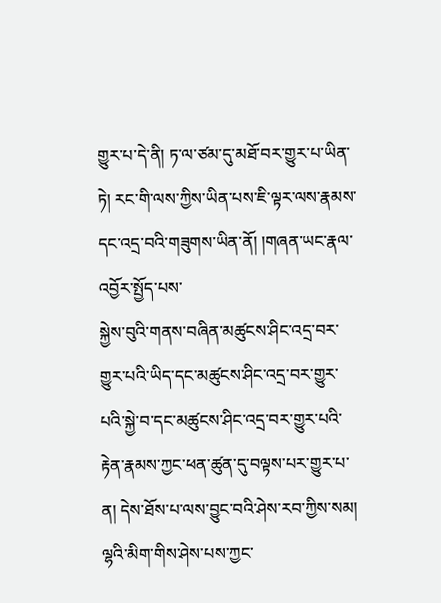གྱུར་པ་དེ་ནི། ཏ་ལ་ཙམ་དུ་མཐོ་བར་གྱུར་པ་ཡིན་ཏེ། རང་གི་ལས་ཀྱིས་ཡིན་པས་ཇི་ལྟར་ལས་རྣམས་དང་འདྲ་བའི་གཟུགས་ཡིན་ནོ། །གཞན་ཡང་རྣལ་འབྱོར་སྤྱོད་པས་
སྐྱེས་བུའི་གནས་བཞིན་མཚུངས་ཤིང་འདྲ་བར་གྱུར་པའི་ཡིད་དང་མཚུངས་ཤིང་འདྲ་བར་གྱུར་པའི་སྐྱེ་བ་དང་མཚུངས་ཤིང་འདྲ་བར་གྱུར་པའི་རྟེན་རྣམས་ཀྱང་ཕན་ཚུན་དུ་བལྟས་པར་གྱུར་པ་ན། དེས་ཐོས་པ་ལས་བྱུང་བའི་ཤེས་རབ་ཀྱིས་སམ། ལྷའི་མིག་གིས་ཤེས་པས་ཀྱང་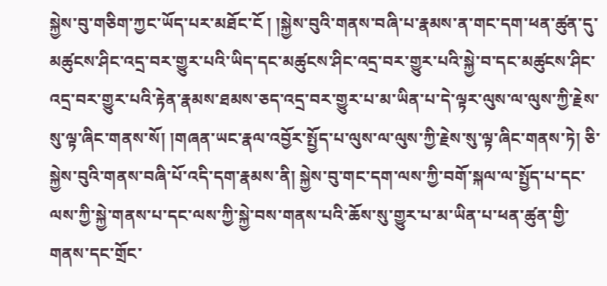སྐྱེས་བུ་གཅིག་ཀྱང་ཡོད་པར་མཐོང་ངོ ། །སྐྱེས་བུའི་གནས་བཞི་པ་རྣམས་ན་གང་དག་ཕན་ཚུན་དུ་མཚུངས་ཤིང་འདྲ་བར་གྱུར་པའི་ཡིད་དང་མཚུངས་ཤིང་འདྲ་བར་གྱུར་པའི་སྐྱེ་བ་དང་མཚུངས་ཤིང་འདྲ་བར་གྱུར་པའི་རྟེན་རྣམས་ཐམས་ཅད་འདྲ་བར་གྱུར་པ་མ་ཡིན་པ་དེ་ལྟར་ལུས་ལ་ལུས་ཀྱི་རྗེས་སུ་ལྟ་ཞིང་གནས་སོ། །གཞན་ཡང་རྣལ་འབྱོར་སྤྱོད་པ་ལུས་ལ་ལུས་ཀྱི་རྗེས་སུ་ལྟ་ཞིང་གནས་ཏེ། ཅི་སྐྱེས་བུའི་གནས་བཞི་པོ་འདི་དག་རྣམས་ནི། སྐྱེས་བུ་གང་དག་ལས་ཀྱི་བགོ་སྐལ་ལ་སྤྱོད་པ་དང་ལས་ཀྱི་སྐྱེ་གནས་པ་དང་ལས་ཀྱི་སྐྱེ་བས་གནས་པའི་ཆོས་སུ་གྱུར་པ་མ་ཡིན་པ་ཕན་ཚུན་གྱི་གནས་དང་གྲོང་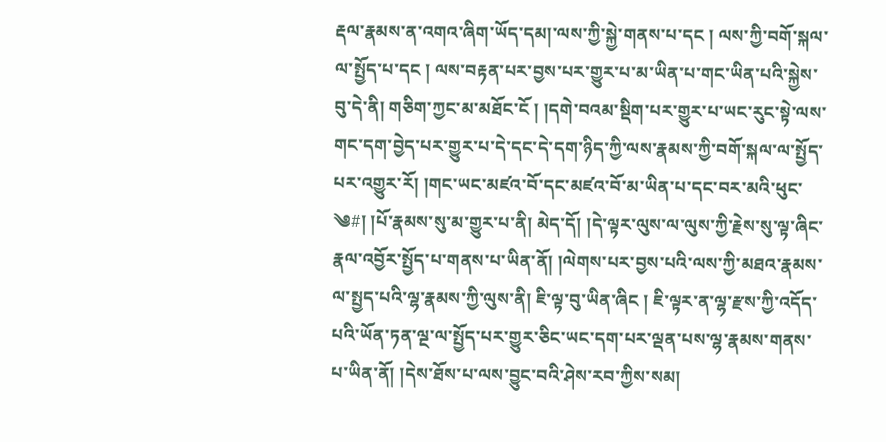རྡལ་རྣམས་ན་འགའ་ཞིག་ཡོད་དམ།་ལས་ཀྱི་སྐྱེ་གནས་པ་དང ། ལས་ཀྱི་བགོ་སྐལ་ལ་སྤྱོད་པ་དང ། ལས་བརྟན་པར་བྱས་པར་གྱུར་པ་མ་ཡིན་པ་གང་ཡིན་པའི་སྐྱེས་བུ་དེ་ནི། གཅིག་ཀྱང་མ་མཐོང་ངོ ། །དགེ་བའམ་སྡིག་པར་གྱུར་པ་ཡང་རུང་སྟེ་ལས་གང་དག་བྱེད་པར་གྱུར་པ་དེ་དང་དེ་དག་ཉིད་ཀྱི་ལས་རྣམས་ཀྱི་བགོ་སྐལ་ལ་སྤྱོད་པར་འགྱུར་རོ། །གང་ཡང་མཛའ་བོ་དང་མཛའ་བོ་མ་ཡིན་པ་དང་བར་མའི་ཕུང་
༄#། །པོ་རྣམས་སུ་མ་གྱུར་པ་ནི། མེད་དོ། །དེ་ལྟར་ལུས་ལ་ལུས་ཀྱི་རྗེས་སུ་ལྟ་ཞིང་རྣལ་འབྱོར་སྤྱོད་པ་གནས་པ་ཡིན་ནོ། །ལེགས་པར་བྱས་པའི་ལས་ཀྱི་མཐའ་རྣམས་ལ་སྤྱད་པའི་ལྷ་རྣམས་ཀྱི་ལུས་ནི། ཇི་ལྟ་བུ་ཡིན་ཞིང ། ཇི་ལྟར་ན་ལྷ་རྫས་ཀྱི་འདོད་པའི་ཡོན་ཏན་ལྔ་ལ་སྤྱོད་པར་གྱུར་ཅིང་ཡང་དག་པར་ལྡན་པས་ལྷ་རྣམས་གནས་པ་ཡིན་ནོ། །དེས་ཐོས་པ་ལས་བྱུང་བའི་ཤེས་རབ་ཀྱིས་སམ།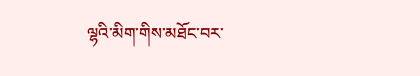ལྷའི་མིག་གིས་མཐོང་བར་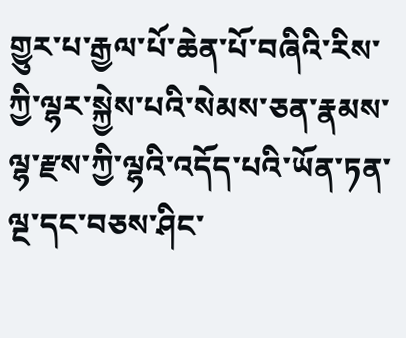གྱུར་པ་རྒྱལ་པོ་ཆེན་པོ་བཞིའི་རིས་ཀྱི་ལྷར་སྐྱེས་པའི་སེམས་ཅན་རྣམས་ལྷ་རྫས་ཀྱི་ལྷའི་འདོད་པའི་ཡོན་ཏན་ལྔ་དང་བཅས་ཤིང་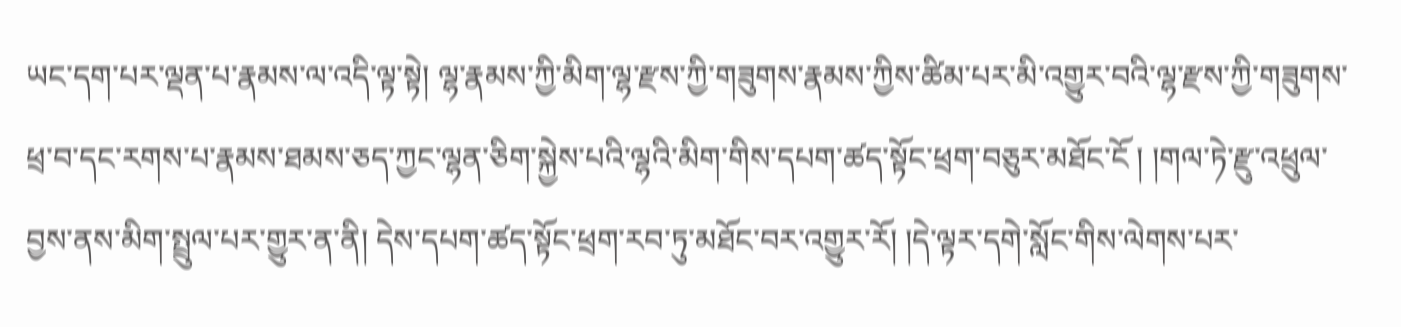ཡང་དག་པར་ལྡན་པ་རྣམས་ལ་འདི་ལྟ་སྟེ། ལྷ་རྣམས་ཀྱི་མིག་ལྷ་རྫས་ཀྱི་གཟུགས་རྣམས་ཀྱིས་ཚིམ་པར་མི་འགྱུར་བའི་ལྷ་རྫས་ཀྱི་གཟུགས་ཕྲ་བ་དང་རགས་པ་རྣམས་ཐམས་ཅད་ཀྱང་ལྷན་ཅིག་སྐྱེས་པའི་ལྷའི་མིག་གིས་དཔག་ཚད་སྟོང་ཕྲག་བཅུར་མཐོང་ངོ ། །གལ་ཏེ་རྫུ་འཕྲུལ་བྱས་ནས་མིག་སྤྲུལ་པར་གྱུར་ན་ནི། དེས་དཔག་ཚད་སྟོང་ཕྲག་རབ་ཏུ་མཐོང་བར་འགྱུར་རོ། །དེ་ལྟར་དགེ་སློང་གིས་ལེགས་པར་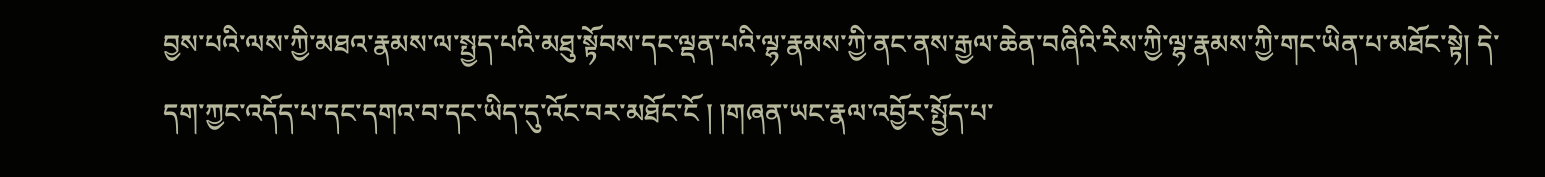བྱས་པའི་ལས་ཀྱི་མཐའ་རྣམས་ལ་སྤྱད་པའི་མཐུ་སྟོབས་དང་ལྡན་པའི་ལྷ་རྣམས་ཀྱི་ནང་ནས་རྒྱལ་ཆེན་བཞིའི་རིས་ཀྱི་ལྷ་རྣམས་ཀྱི་གང་ཡིན་པ་མཐོང་སྟེ། དེ་དག་ཀྱང་འདོད་པ་དང་དགའ་བ་དང་ཡིད་དུ་འོང་བར་མཐོང་ངོ ། །གཞན་ཡང་རྣལ་འབྱོར་སྤྱོད་པ་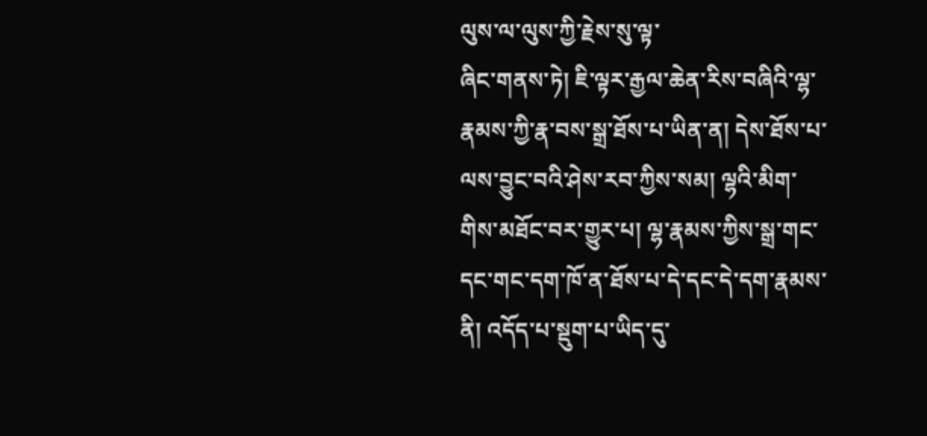ལུས་ལ་ལུས་ཀྱི་རྗེས་སུ་ལྟ་
ཞིང་གནས་ཏེ། ཇི་ལྟར་རྒྱལ་ཆེན་རིས་བཞིའི་ལྷ་རྣམས་ཀྱི་རྣ་བས་སྒྲ་ཐོས་པ་ཡིན་ན། དེས་ཐོས་པ་ལས་བྱུང་བའི་ཤེས་རབ་ཀྱིས་སམ། ལྷའི་མིག་གིས་མཐོང་བར་གྱུར་པ། ལྷ་རྣམས་ཀྱིས་སྒྲ་གང་དང་གང་དག་ཁོ་ན་ཐོས་པ་དེ་དང་དེ་དག་རྣམས་ནི། འདོད་པ་སྡུག་པ་ཡིད་དུ་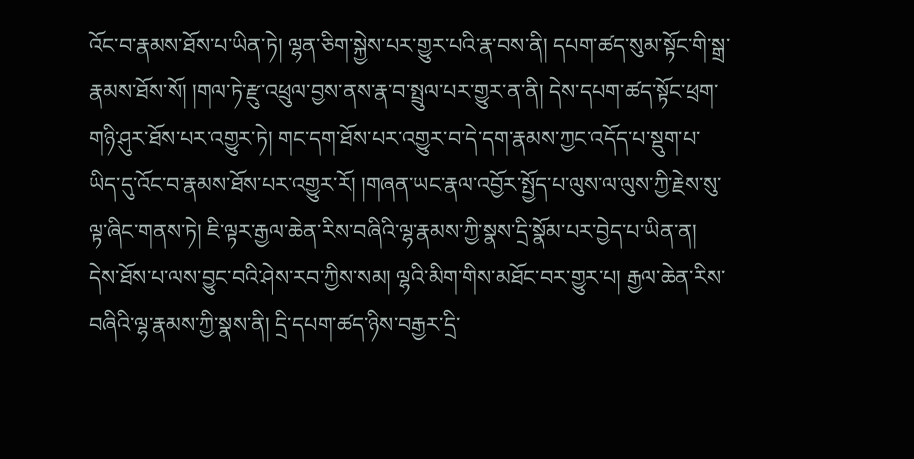འོང་བ་རྣམས་ཐོས་པ་ཡིན་ཏེ། ལྷན་ཅིག་སྐྱེས་པར་གྱུར་པའི་རྣ་བས་ནི། དཔག་ཚད་སུམ་སྟོང་གི་སྒྲ་རྣམས་ཐོས་སོ། །གལ་ཏེ་རྫུ་འཕྲུལ་བྱས་ནས་རྣ་བ་སྤྲུལ་པར་གྱུར་ན་ནི། དེས་དཔག་ཚད་སྟོང་ཕྲག་གཉི་ཤུར་ཐོས་པར་འགྱུར་ཏེ། གང་དག་ཐོས་པར་འགྱུར་བ་དེ་དག་རྣམས་ཀྱང་འདོད་པ་སྡུག་པ་ཡིད་དུ་འོང་བ་རྣམས་ཐོས་པར་འགྱུར་རོ། །གཞན་ཡང་རྣལ་འབྱོར་སྤྱོད་པ་ལུས་ལ་ལུས་ཀྱི་རྗེས་སུ་ལྟ་ཞིང་གནས་ཏེ། ཇི་ལྟར་རྒྱལ་ཆེན་རིས་བཞིའི་ལྷ་རྣམས་ཀྱི་སྣས་དྲི་སྣོམ་པར་བྱེད་པ་ཡིན་ན། དེས་ཐོས་པ་ལས་བྱུང་བའི་ཤེས་རབ་ཀྱིས་སམ། ལྷའི་མིག་གིས་མཐོང་བར་གྱུར་པ། རྒྱལ་ཆེན་རིས་བཞིའི་ལྷ་རྣམས་ཀྱི་སྣས་ནི། དྲི་དཔག་ཚད་ཉིས་བརྒྱར་དྲི་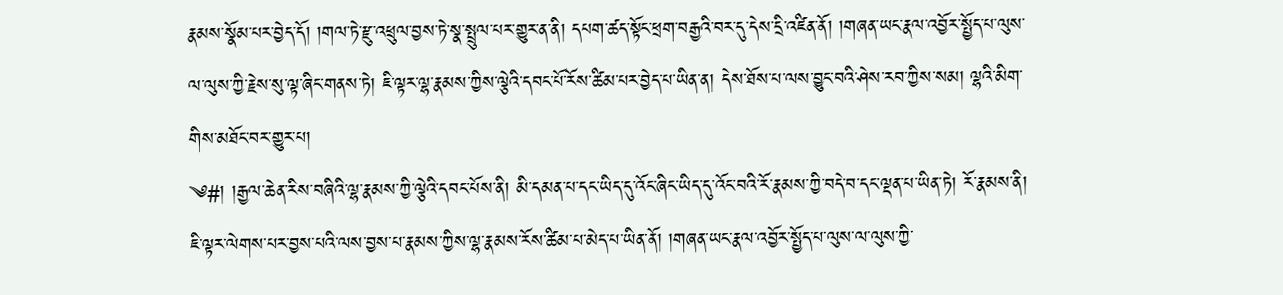རྣམས་སྣོམ་པར་བྱེད་དོ། །གལ་ཏེ་རྫུ་འཕྲུལ་བྱས་ཏེ་སྣ་སྤྲུལ་པར་གྱུར་ན་ནི། དཔག་ཚད་སྟོང་ཕྲག་བརྒྱའི་བར་དུ་དེས་དྲི་འཛིན་ནོ། །གཞན་ཡང་རྣལ་འབྱོར་སྤྱོད་པ་ལུས་ལ་ལུས་ཀྱི་རྗེས་སུ་ལྟ་ཞིང་གནས་ཏེ། ཇི་ལྟར་ལྷ་རྣམས་ཀྱིས་ལྕེའི་དབང་པོ་རོས་ཚིམ་པར་བྱེད་པ་ཡིན་ན། དེས་ཐོས་པ་ལས་བྱུང་བའི་ཤེས་རབ་ཀྱིས་སམ། ལྷའི་མིག་གིས་མཐོང་བར་གྱུར་པ།
༄#། །རྒྱལ་ཆེན་རིས་བཞིའི་ལྷ་རྣམས་ཀྱི་ལྕེའི་དབང་པོས་ནི། མི་དམན་པ་དང་ཡིད་དུ་འོང་ཞིང་ཡིད་དུ་འོང་བའི་རོ་རྣམས་ཀྱི་བདེ་བ་དང་ལྡན་པ་ཡིན་ཏེ། རོ་རྣམས་ནི། ཇི་ལྟར་ལེགས་པར་བྱས་པའི་ལས་བྱས་པ་རྣམས་ཀྱིས་ལྷ་རྣམས་རོས་ཚིམ་པ་མེད་པ་ཡིན་ནོ། །གཞན་ཡང་རྣལ་འབྱོར་སྤྱོད་པ་ལུས་ལ་ལུས་ཀྱི་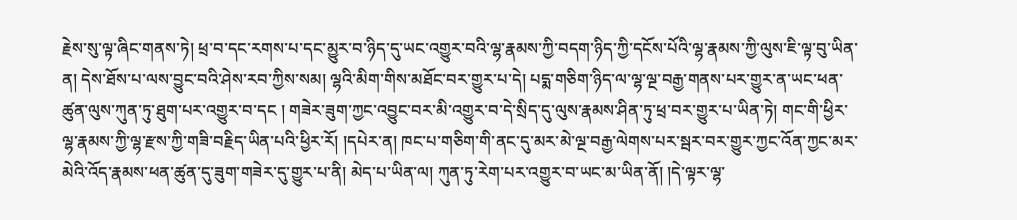རྗེས་སུ་ལྟ་ཞིང་གནས་ཏེ། ཕྲ་བ་དང་རགས་པ་དང་མྱུར་བ་ཉིད་དུ་ཡང་འགྱུར་བའི་ལྷ་རྣམས་ཀྱི་བདག་ཉིད་ཀྱི་དངོས་པོའི་ལྷ་རྣམས་ཀྱི་ལུས་ཇི་ལྟ་བུ་ཡིན་ན། དེས་ཐོས་པ་ལས་བྱུང་བའི་ཤེས་རབ་ཀྱིས་སམ། ལྷའི་མིག་གིས་མཐོང་བར་གྱུར་པ་དེ། པདྨ་གཅིག་ཉིད་ལ་ལྷ་ལྔ་བརྒྱ་གནས་པར་གྱུར་ན་ཡང་ཕན་ཚུན་ལུས་ཀུན་ཏུ་ཐུག་པར་འགྱུར་བ་དང ། གཟེར་ཟུག་ཀྱང་འབྱུང་བར་མི་འགྱུར་བ་དེ་སྲིད་དུ་ལུས་རྣམས་ཤིན་ཏུ་ཕྲ་བར་གྱུར་པ་ཡིན་ཏེ། གང་གི་ཕྱིར་ལྷ་རྣམས་ཀྱི་ལྷ་རྫས་ཀྱི་གཟི་བརྗིད་ཡིན་པའི་ཕྱིར་རོ། །དཔེར་ན། ཁང་པ་གཅིག་གི་ནང་དུ་མར་མེ་ལྔ་བརྒྱ་ལེགས་པར་སྦར་བར་གྱུར་ཀྱང་འོན་ཀྱང་མར་མེའི་འོད་རྣམས་ཕན་ཚུན་དུ་ཟུག་གཟེར་དུ་གྱུར་པ་ནི། མེད་པ་ཡིན་ལ། ཀུན་ཏུ་རེག་པར་འགྱུར་བ་ཡང་མ་ཡིན་ནོ། །དེ་ལྟར་ལྷ་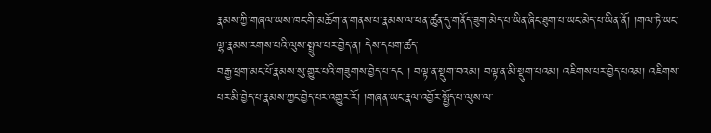རྣམས་ཀྱི་གཞལ་ཡས་ཁང་གི་མཆོག་ན་གནས་པ་རྣམས་ལ་ཕན་ཚུན་དུ་གནོད་ཟུག་མེད་པ་ཡིན་ཞིང་ཐུག་པ་ཡང་མེད་པ་ཡིན་ནོ། །གལ་ཏེ་ཡང་ལྷ་རྣམས་རགས་པའི་ལུས་སྤྲུལ་པར་བྱེད་ན། དེས་དཔག་ཚད་
བརྒྱ་ཕྲག་མང་པོ་རྣམས་སུ་གྱུར་པའི་གཟུགས་བྱེད་པ་དང ། བལྟ་ན་སྡུག་བའམ། བལྟ་ན་མི་སྡུག་པའམ། འཇིགས་པར་བྱེད་པའམ། འཇིགས་པར་མི་བྱེད་པ་རྣམས་ཀྱང་བྱེད་པར་འགྱུར་རོ། །གཞན་ཡང་རྣལ་འབྱོར་སྤྱོད་པ་ལུས་ལ་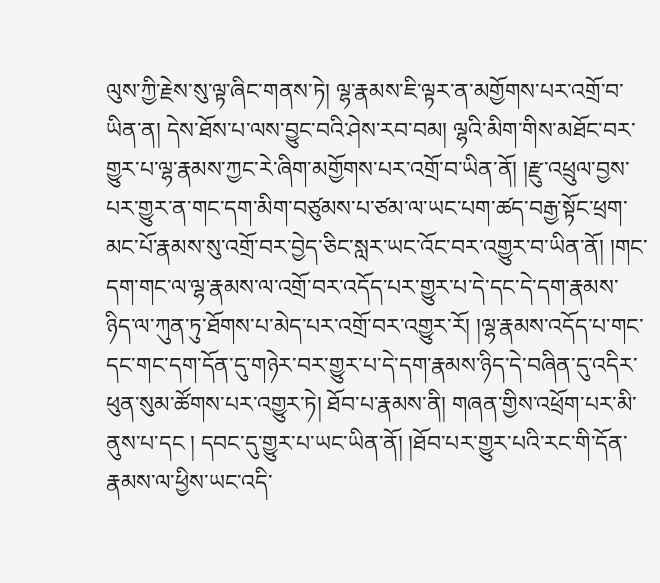ལུས་ཀྱི་རྗེས་སུ་ལྟ་ཞིང་གནས་ཏེ། ལྷ་རྣམས་ཇི་ལྟར་ན་མགྱོགས་པར་འགྲོ་བ་ཡིན་ན། དེས་ཐོས་པ་ལས་བྱུང་བའི་ཤེས་རབ་བམ། ལྷའི་མིག་གིས་མཐོང་བར་གྱུར་པ་ལྷ་རྣམས་ཀྱང་རེ་ཞིག་མགྱོགས་པར་འགྲོ་བ་ཡིན་ནོ། །རྫུ་འཕྲུལ་བྱས་པར་གྱུར་ན་གང་དག་མིག་བཙུམས་པ་ཙམ་ལ་ཡང་པག་ཚད་བརྒྱ་སྟོང་ཕྲག་མང་པོ་རྣམས་སུ་འགྲོ་བར་བྱེད་ཅིང་སླར་ཡང་འོང་བར་འགྱུར་བ་ཡིན་ནོ། །གང་དག་གང་ལ་ལྷ་རྣམས་ལ་འགྲོ་བར་འདོད་པར་གྱུར་པ་དེ་དང་དེ་དག་རྣམས་ཉིད་ལ་ཀུན་ཏུ་ཐོགས་པ་མེད་པར་འགྲོ་བར་འགྱུར་རོ། །ལྷ་རྣམས་འདོད་པ་གང་དང་གང་དག་དོན་དུ་གཉེར་བར་གྱུར་པ་དེ་དག་རྣམས་ཉིད་དེ་བཞིན་དུ་འདིར་ཕུན་སུམ་ཚོགས་པར་འགྱུར་ཏེ། ཐོབ་པ་རྣམས་ནི། གཞན་གྱིས་འཕྲོག་པར་མི་ནུས་པ་དང ། དབང་དུ་གྱུར་པ་ཡང་ཡིན་ནོ། །ཐོབ་པར་གྱུར་པའི་རང་གི་དོན་རྣམས་ལ་ཕྱིས་ཡང་འདི་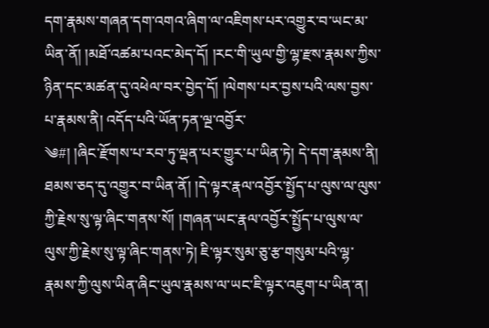དག་རྣམས་གཞན་དག་འགའ་ཞིག་ལ་འཇིགས་པར་འགྱུར་བ་ཡང་མ་ཡིན་ནོ། །མཐོ་འཚམ་པའང་མེད་དོ། །རང་གི་ཡུལ་གྱི་ལྷ་རྫས་རྣམས་ཀྱིས་ཉིན་དང་མཚན་དུ་འཕེལ་བར་བྱེད་དོ། །ལེགས་པར་བྱས་པའི་ལས་བྱས་པ་རྣམས་ནི། འདོད་པའི་ཡོན་ཏན་ལྔ་འབྱོར་
༄#། །ཞིང་རྫོགས་པ་རབ་ཏུ་ལྡན་པར་གྱུར་པ་ཡིན་ཏེ། དེ་དག་རྣམས་ནི། ཐམས་ཅད་དུ་འགྱུར་བ་ཡིན་ནོ། །དེ་ལྟར་རྣལ་འབྱོར་སྤྱོད་པ་ལུས་ལ་ལུས་ཀྱི་རྗེས་སུ་ལྟ་ཞིང་གནས་སོ། །གཞན་ཡང་རྣལ་འབྱོར་སྤྱོད་པ་ལུས་ལ་ལུས་ཀྱི་རྗེས་སུ་ལྟ་ཞིང་གནས་ཏེ། ཇི་ལྟར་སུམ་ཅུ་རྩ་གསུམ་པའི་ལྷ་རྣམས་ཀྱི་ལུས་ཡིན་ཞིང་ཡུལ་རྣམས་ལ་ཡང་ཇི་ལྟར་འཇུག་པ་ཡིན་ན།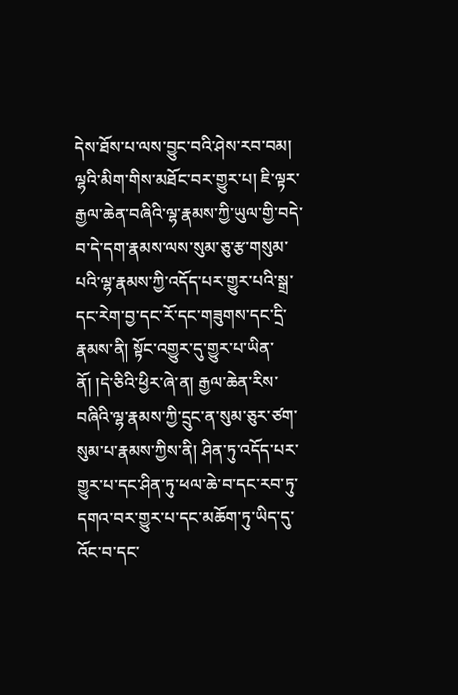དེས་ཐོས་པ་ལས་བྱུང་བའི་ཤེས་རབ་བམ། ལྷའི་མིག་གིས་མཐོང་བར་གྱུར་པ། ཇི་ལྟར་རྒྱལ་ཆེན་བཞིའི་ལྷ་རྣམས་ཀྱི་ཡུལ་གྱི་བདེ་བ་དེ་དག་རྣམས་ལས་སུམ་ཅུ་རྩ་གསུམ་པའི་ལྷ་རྣམས་ཀྱི་འདོད་པར་གྱུར་པའི་སྒྲ་དང་རེག་བྱ་དང་རོ་དང་གཟུགས་དང་དྲི་རྣམས་ནི། སྟོང་འགྱུར་དུ་གྱུར་པ་ཡིན་ནོ། །དེ་ཅིའི་ཕྱིར་ཞེ་ན། རྒྱལ་ཆེན་རིས་བཞིའི་ལྷ་རྣམས་ཀྱི་དྲུང་ན་སུམ་ཅུར་ཙག་སུམ་པ་རྣམས་ཀྱིས་ནི། ཤིན་ཏུ་འདོད་པར་གྱུར་པ་དང་ཤིན་ཏུ་ཕལ་ཆེ་བ་དང་རབ་ཏུ་དགའ་བར་གྱུར་པ་དང་མཆོག་ཏུ་ཡིད་དུ་འོང་བ་དང་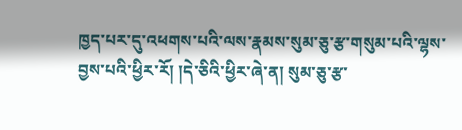ཁྱད་པར་དུ་འཕགས་པའི་ལས་རྣམས་སུམ་ཅུ་རྩ་གསུམ་པའི་ལྷས་བྱས་པའི་ཕྱིར་རོ། །དེ་ཅིའི་ཕྱིར་ཞེ་ན། སུམ་ཅུ་རྩ་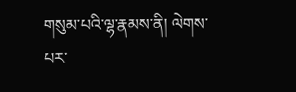གསུམ་པའི་ལྷ་རྣམས་ནི། ལེགས་པར་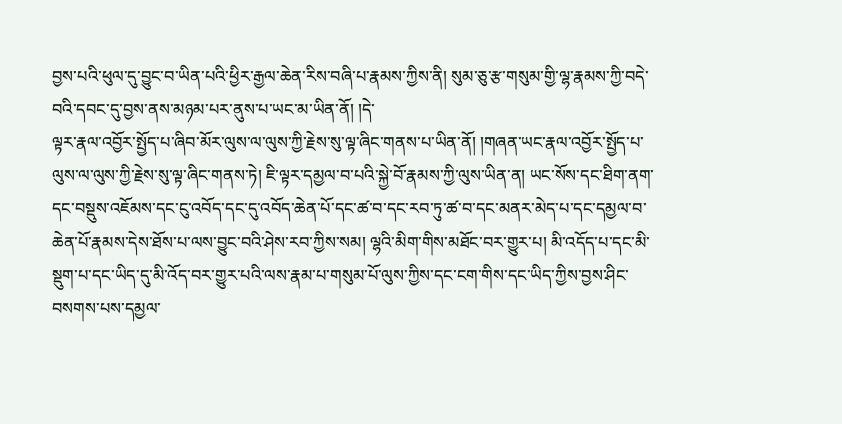བྱས་པའི་ཕུལ་དུ་བྱུང་བ་ཡིན་པའི་ཕྱིར་རྒྱལ་ཆེན་རིས་བཞི་པ་རྣམས་ཀྱིས་ནི། སུམ་ཅུ་རྩ་གསུམ་གྱི་ལྷ་རྣམས་ཀྱི་བདེ་བའི་དབང་དུ་བྱས་ནས་མཉམ་པར་ནུས་པ་ཡང་མ་ཡིན་ནོ། །དེ་
ལྟར་རྣལ་འབྱོར་སྤྱོད་པ་ཞིབ་མོར་ལུས་ལ་ལུས་ཀྱི་རྗེས་སུ་ལྟ་ཞིང་གནས་པ་ཡིན་ནོ། །གཞན་ཡང་རྣལ་འབྱོར་སྤྱོད་པ་ལུས་ལ་ལུས་ཀྱི་རྗེས་སུ་ལྟ་ཞིང་གནས་ཏེ། ཇི་ལྟར་དམྱལ་བ་པའི་སྐྱེ་བོ་རྣམས་ཀྱི་ལུས་ཡིན་ན། ཡང་སོས་དང་ཐིག་ནག་དང་བསྡུས་འཇོམས་དང་ངུ་འབོད་དང་དུ་འབོད་ཆེན་པོ་དང་ཚ་བ་དང་རབ་ཏུ་ཚ་བ་དང་མནར་མེད་པ་དང་དམྱལ་བ་ཆེན་པོ་རྣམས་དེས་ཐོས་པ་ལས་བྱུང་བའི་ཤེས་རབ་ཀྱིས་སམ། ལྷའི་མིག་གིས་མཐོང་བར་གྱུར་པ། མི་འདོད་པ་དང་མི་སྡུག་པ་དང་ཡིད་དུ་མི་འོད་བར་གྱུར་པའི་ལས་རྣམ་པ་གསུམ་པོ་ལུས་ཀྱིས་དང་ངག་གིས་དང་ཡིད་ཀྱིས་བྱས་ཤིང་བསགས་པས་དམྱལ་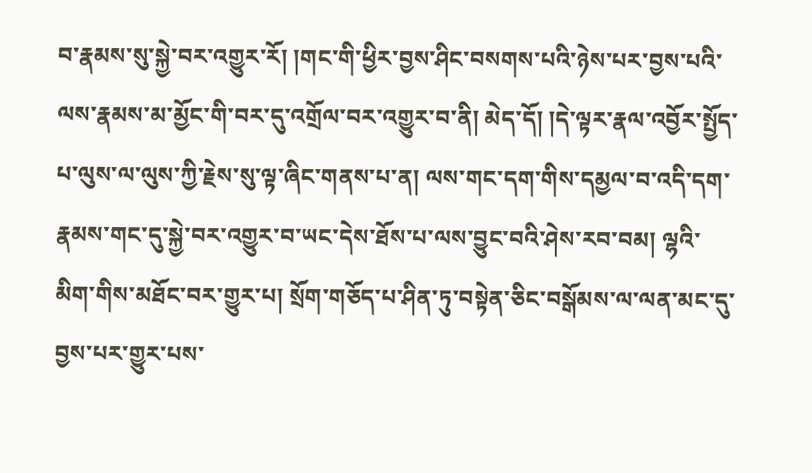བ་རྣམས་སུ་སྐྱེ་བར་འགྱུར་རོ། །གང་གི་ཕྱིར་བྱས་ཤིང་བསགས་པའི་ཉེས་པར་བྱས་པའི་ལས་རྣམས་མ་མྱོང་གི་བར་དུ་འགྲོལ་བར་འགྱུར་བ་ནི། མེད་དོ། །དེ་ལྟར་རྣལ་འབྱོར་སྤྱོད་པ་ལུས་ལ་ལུས་ཀྱི་རྗེས་སུ་ལྟ་ཞིང་གནས་པ་ན། ལས་གང་དག་གིས་དམྱལ་བ་འདི་དག་རྣམས་གང་དུ་སྐྱེ་བར་འགྱུར་བ་ཡང་དེས་ཐོས་པ་ལས་བྱུང་བའི་ཤེས་རབ་བམ། ལྷའི་མིག་གིས་མཐོང་བར་གྱུར་པ། སྲོག་གཅོད་པ་ཤིན་ཏུ་བསྟེན་ཅིང་བསྒོམས་ལ་ལན་མང་དུ་བྱས་པར་གྱུར་པས་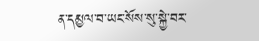ན་དམྱལ་བ་ཡང་སོས་སུ་སྐྱེ་བར་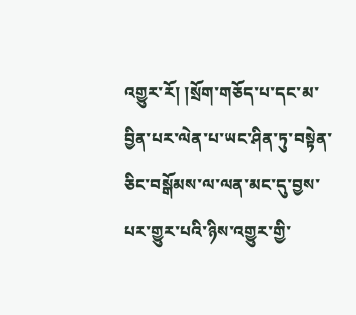འགྱུར་རོ། །སྲོག་གཅོད་པ་དང་མ་བྱིན་པར་ལེན་པ་ཡང་ཤིན་ཏུ་བསྟེན་ཅིང་བསྒོམས་ལ་ལན་མང་དུ་བྱས་པར་གྱུར་པའི་ཉིས་འགྱུར་གྱི་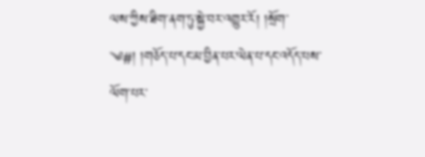ལས་ཀྱིས་ཐིག་ནག་ཏུ་སྐྱེ་བར་འགྱུར་རོ། །སྲོག་
༄#། །གཅོད་པ་དང་མ་བྱིན་པར་ལེན་པ་དང་འདོད་པས་ལོག་པར་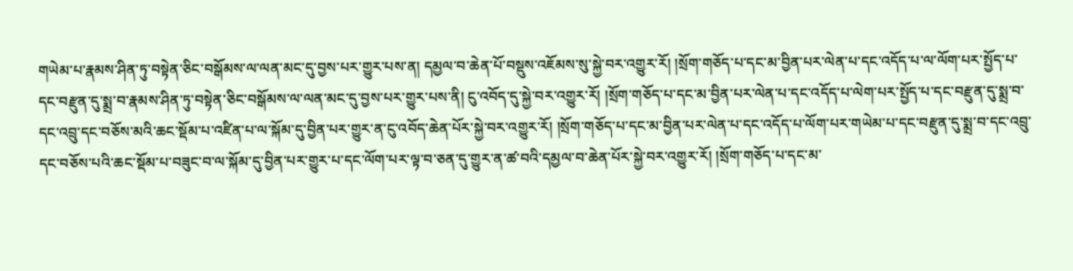གཡེམ་པ་རྣམས་ཤིན་ཏུ་བསྟེན་ཅིང་བསྒོམས་ལ་ལན་མང་དུ་བྱས་པར་གྱུར་པས་ན། དམྱལ་བ་ཆེན་པོ་བསྡུས་འཇོམས་སུ་སྐྱེ་བར་འགྱུར་རོ། །སྲོག་གཅོད་པ་དང་མ་བྱིན་པར་ལེན་པ་དང་འདོད་པ་ལ་ལོག་པར་སྤྱོད་པ་དང་བརྫུན་དུ་སྨྲ་བ་རྣམས་ཤིན་ཏུ་བསྟེན་ཅིང་བསྒོམས་ལ་ལན་མང་དུ་བྱས་པར་གྱུར་པས་ནི། ངུ་འབོད་དུ་སྐྱེ་བར་འགྱུར་རོ། །སྲོག་གཅོད་པ་དང་མ་བྱིན་པར་ལེན་པ་དང་འདོད་པ་ལེག་པར་སྤྱོད་པ་དང་བརྫུན་དུ་སྨྲ་བ་དང་འབྲུ་དང་བཅོས་མའི་ཆང་སྡོམ་པ་འཛིན་པ་ལ་སྐོམ་དུ་བྱིན་པར་གྱུར་ན་ངུ་འབོད་ཆེན་པོར་སྐྱེ་བར་འགྱུར་རོ། །སྲོག་གཅོད་པ་དང་མ་བྱིན་པར་ལེན་པ་དང་འདོད་པ་ལོག་པར་གཡེམ་པ་དང་བརྫུན་དུ་སྨྲ་བ་དང་འབྲུ་དང་བཅོས་པའི་ཆང་སྡོམ་པ་བཟུང་བ་ལ་སྐོམ་དུ་བྱིན་པར་གྱུར་པ་དང་ལོག་པར་ལྟ་བ་ཅན་དུ་གྱུར་ན་ཚ་བའི་དམྱལ་བ་ཆེན་པོར་སྐྱེ་བར་འགྱུར་རོ། །སྲོག་གཅོད་པ་དང་མ་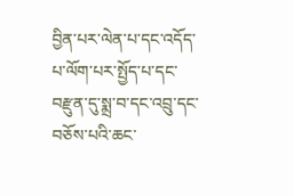བྱིན་པར་ལེན་པ་དང་འདོད་པ་ལོག་པར་སྤྱོད་པ་དང་བརྫུན་དུ་སྨྲ་བ་དང་འབྲུ་དང་བཅོས་པའི་ཆང་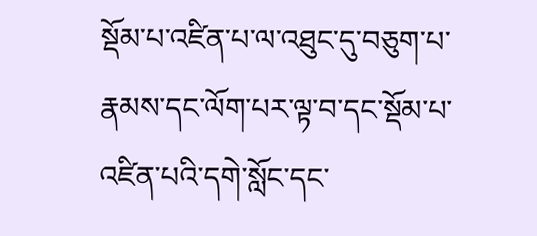སྡོམ་པ་འཛིན་པ་ལ་འཐུང་དུ་བཅུག་པ་རྣམས་དང་ལོག་པར་ལྟ་བ་དང་སྡོམ་པ་འཛིན་པའི་དགེ་སློང་དང་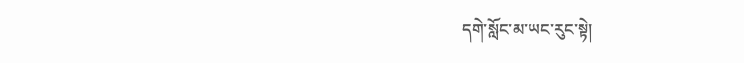དགེ་སློང་མ་ཡང་རུང་སྟེ།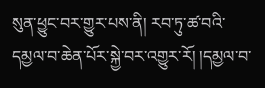སུན་ཕྱུང་བར་གྱུར་པས་ནི། རབ་ཏུ་ཚ་བའི་དམྱལ་བ་ཆེན་པོར་སྐྱེ་བར་འགྱུར་རོ། །དམྱལ་བ་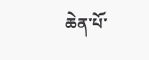ཆེན་པོ་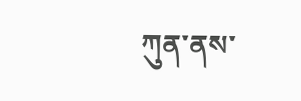ཀུན་ནས་